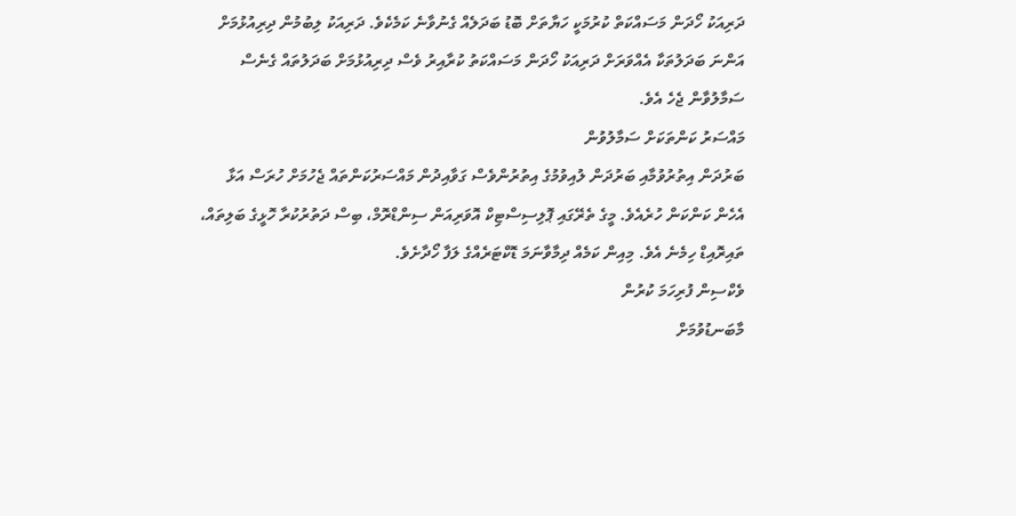ދަރިއަކު ހޯދަން މަސައްކަތް ކުރުމަކީ ހަޔާތަށް ބޮޑު ބަދަލެއް ގެނުވާނެ ކަމެކެވެ. ދަރިއަކު ލިބުމުން ދިރިއުޅުމަށް އަންނަ ބަދަލުތަކާ އެއްވަރަށް ދަރިއަކު ހޯދަން މަސައްކަތު ކުރާއިރު ވެސް ދިރިއުޅުމަށް ބަދަލުތައް ގެނެސް ސަމާލުވާން ޖެހެ އެވެ.
މައްސަރު ކަންތަކަށް ސަމާލުވުން
ބަރުދަން އިތުރުވުމާއި ބަރުދަން ލުއިވުމުގެ އިތުރުންވެސް ގަވާއިދުން މައްސަރުކަންތައް ޖެހުމަށް ހުރަސް އަޅާ އެހެން ކަންކަން ހުރެއެވެ. މީގެ ތެރޭގައި ޕޮލިސިސްޓިކް އޮވަރިއަން ސިންޑްރޮމް، ބިސް ދަތުރުކުރާ ހޮޅީގެ ބަލިތައް، ތައިރޮއިޑް ހިމެނެ އެވެ. މިއިން ކަމެއް ދިމާވާނަމަ ޑޮކްޓަރެއްގެ ލަފާ ހޯދާށެވެ.
ވެކްސިން ފުރިހަމަ ކުރުން
މާބަނޑުވުމަށް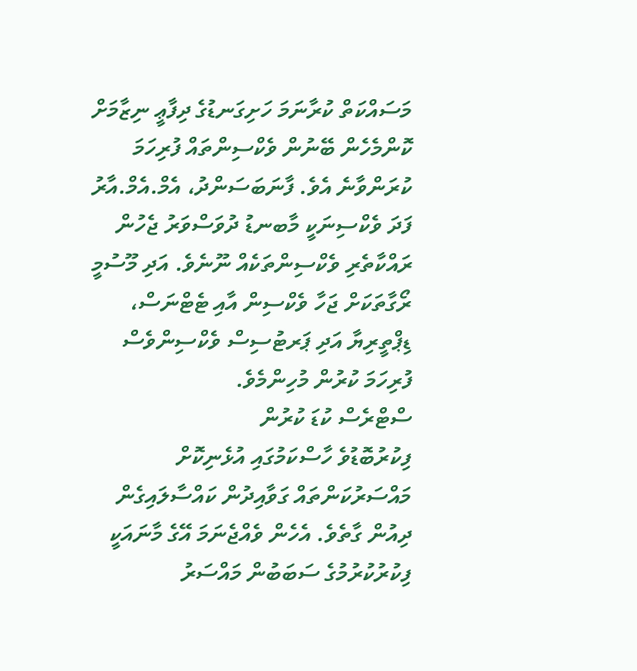މަސައްކަތް ކުރާނަމަ ހަށިގަނޑުގެ ދިފާޢީ ނިޒާމަށް ކޮންމެހެން ބޭނުން ވެކްސިންތައް ފުރިހަމަ ކުރަންވާނެ އެވެ. ފާނަބަސަންދު، އެމް.އެމް.އާރު ފަދަ ވެކްސިނަކީ މާބނޑު ދުވަސްވަރު ޖެހުން ރައްކާތެރި ވެކްސިންތަކެއް ނޫނެވެ. އަދި މޫސުމީ ރޯގާތަކަށް ޖަހާ ވެކްސިން އާއި ޓެޓްނަސް، ޑިޕްތީރިޔާ އަދި ޕަރޓުސިސް ވެކްސިންވެސް ފުރިހަމަ ކުރުން މުހިންމެވެ.
ސްޓްރެސް ކުޑަ ކުރުން
ފިކުރުބޮޑުވެ ހާސްކަމުގައި އުޅެނިކޮށް މައްސަރުކަންތައް ގަވާއިދުން ކައްސާލައިގެން ދިއުން ގާތެވެ. އެހެން ވެއްޖެނަމަ އޭގެ މާނައަކީ ފިކުރުކުރުމުގެ ސަބަބުން މައްސަރު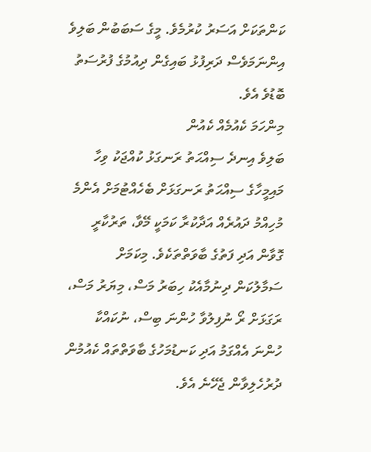ކަންތަކަށް އަސަރު ކުރުމެވެ. މީގެ ސަބަބުން ބަލިވެ އިންނަމަވެސް ދަރިފުޅު ބައިގެން ދިއުމުގެ ފުރުސަތު ބޮޑުވެ އެވެ.
މިންހަމަ ކެއުމެއް ކެއުން
ބަލިވެ އިނދެ ސިއްޙަތު ރަނގަޅު ކުއްޖަކު ވިހާ މައިމީހާގެ ސިއްޙަތު ރަނގަޅަށް ބެހެއްޓުމަށް އެންމެ މުހިއްމު ދައުރެއް އަދާކުރާ ކަމަކީ މޭވާ، ތަރުކާރީ ގޮވާން އަދި ފަތުގެ ބާވަތްތަކެވެ. މިކަމަށް ސަމާލުކަން ދިނުމާއެކު ހިބަރު މަސް، މިޔަރު މަސް، ރަގަޅަށް ރޯ ނުފިލުވާ ހުންނަ ބިސް، ނުކައްކާ ހުންނަ އެއްގަމު އަދި ކަނޑުމަހުގެ ބާވަތްތައް ކެއުމުން ދުރުހެލިވާން ޖެހޭނެ އެވެ.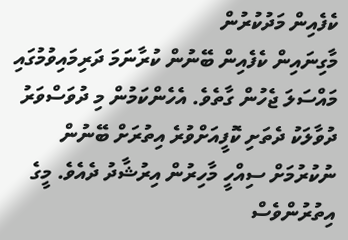ކެފެއިން މަދުކުރުން
މާގިނައިން ކެފެއިން ބޭނުން ކުރާނަމަ ދަރިމައިވުމުގައި މައްސަލަ ޖެހުން ގާތެވެ. އެހެންކަމުން މި ދުވަސްވަރު ދުވާލަކު ދެތަށި ކޮފީއަށްވުރެ އިތުރަށް ބޭނުން ނުކުރުމަށް ސިއްހީ މާހިރުން އިރުޝާދު ދެއެވެ. މީގެ އިތުރުންވެސް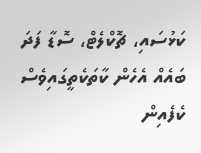ކަޅުސައި، ޗޮކްލެޓް، ސޮޑާ ފަދަ ބައެއް އެހެން ކާތަކެތީގައިވެސް ކެފެއިން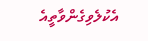އެކުލެވިގެންވާތީއެ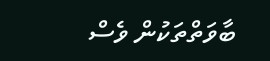ބާވަތްތަކުން ވެސް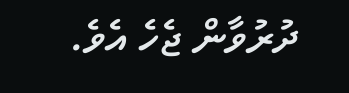ދުރުވާން ޖެހެ އެވެ.